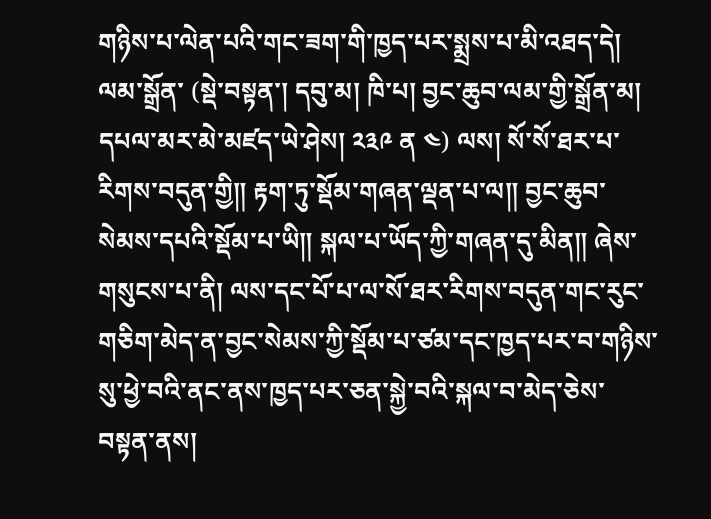གཉིས་པ་ལེན་པའི་གང་ཟག་གི་ཁྱད་པར་སྨྲས་པ་མི་འཐད་དེ། ལམ་སྒྲོན་ (སྡེ་བསྟན་། དབུ་མ། ཁི་པ། བྱང་ཆུབ་ལམ་གྱི་སྒྲོན་མ། དཔལ་མར་མེ་མཛད་ཡེ་ཤེས། ༢༣༩ ན ༤) ལས། སོ་སོ་ཐར་པ་རིགས་བདུན་གྱི༎ རྟག་ཏུ་སྡོམ་གཞན་ལྡན་པ་ལ༎ བྱང་ཆུབ་སེམས་དཔའི་སྡོམ་པ་ཡི༎ སྐལ་པ་ཡོད་ཀྱི་གཞན་དུ་མིན༎ ཞེས་གསུངས་པ་ནི། ལས་དང་པོ་པ་ལ་སོ་ཐར་རིགས་བདུན་གང་རུང་གཅིག་མེད་ན་བྱང་སེམས་ཀྱི་སྡོམ་པ་ཙམ་དང་ཁྱད་པར་བ་གཉིས་སུ་ཕྱེ་བའི་ནང་ནས་ཁྱད་པར་ཅན་སྐྱེ་བའི་སྐལ་བ་མེད་ཅེས་བསྟན་ནས།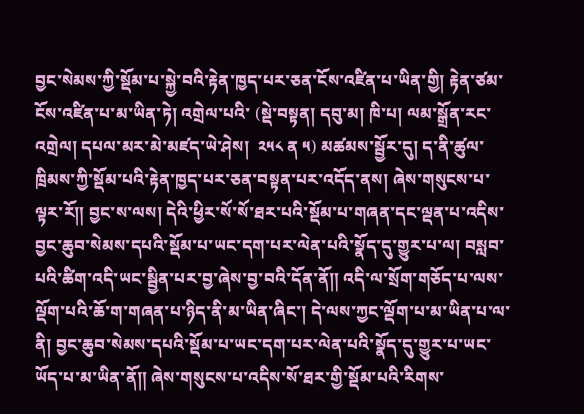བྱང་སེམས་ཀྱི་སྡོམ་པ་སྐྱེ་བའི་རྟེན་ཁྱད་པར་ཅན་ངོས་འཛིན་པ་ཡིན་གྱི། རྟེན་ཙམ་ངོས་འཛིན་པ་མ་ཡིན་ཏེ། འགྲེལ་པའི་ (སྡེ་བསྟན། དབུ་མ། ཁི་པ། ལམ་སྒྲོན་རང་འགྲེལ། དཔལ་མར་མེ་མཛད་ཡེ་ཤེས།  ༢༥༨ ན ༥) མཚམས་སྦྱོར་དུ། ད་ནི་ཚུལ་ཁྲིམས་ཀྱི་སྡོམ་པའི་རྟེན་ཁྱད་པར་ཅན་བསྟན་པར་འདོད་ནས། ཞེས་གསུངས་པ་ལྟར་རོ༎ བྱང་ས་ལས། དེའི་ཕྱིར་སོ་སོ་ཐར་པའི་སྡོམ་པ་གཞན་དང་ལྡན་པ་འདིས་བྱང་ཆུབ་སེམས་དཔའི་སྡོམ་པ་ཡང་དག་པར་ལེན་པའི་སྣོད་དུ་གྱུར་པ་ལ། བསླབ་པའི་ཚིག་འདི་ཡང་སྦྱིན་པར་བྱ་ཞེས་བྱ་བའི་དོན་ནོ༎ འདི་ལ་སྲོག་གཅོད་པ་ལས་ལྡོག་པའི་ཆོ་ག་གཞན་པ་ཉིད་ནི་མ་ཡིན་ཞིང་། དེ་ལས་ཀྱང་ལྡོག་པ་མ་ཡིན་པ་ལ་ནི། བྱང་ཆུབ་སེམས་དཔའི་སྡོམ་པ་ཡང་དག་པར་ལེན་པའི་སྣོད་དུ་གྱུར་པ་ཡང་ཡོད་པ་མ་ཡིན་ནོ༎ ཞེས་གསུངས་པ་འདིས་སོ་ཐར་གྱི་སྡོམ་པའི་རིགས་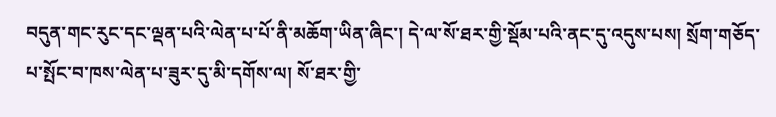བདུན་གང་རུང་དང་ལྡན་པའི་ལེན་པ་པོ་ནི་མཆོག་ཡིན་ཞིང་། དེ་ལ་སོ་ཐར་གྱི་སྡོམ་པའི་ནང་དུ་འདུས་པས། སྲོག་གཅོད་པ་སྤོང་བ་ཁས་ལེན་པ་ཟུར་དུ་མི་དགོས་ལ། སོ་ཐར་གྱི་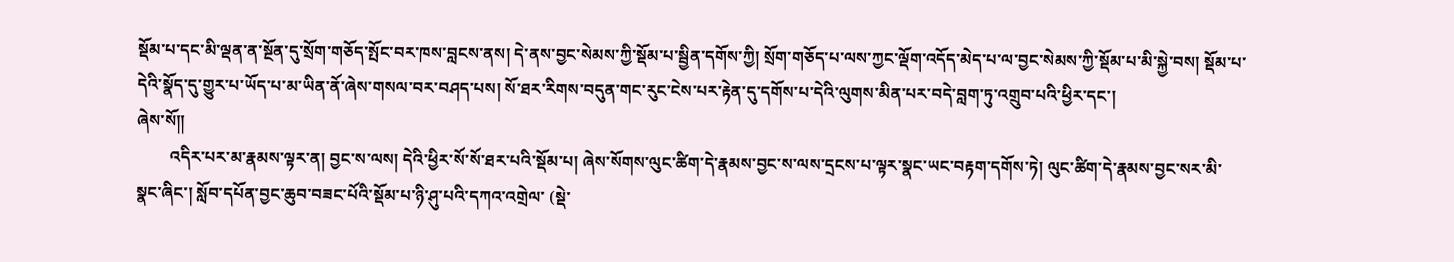སྡོམ་པ་དང་མི་ལྡན་ན་སྔོན་དུ་སྲོག་གཅོད་སྤོང་བར་ཁས་བླངས་ནས། དེ་ནས་བྱང་སེམས་ཀྱི་སྡོམ་པ་སྦྱིན་དགོས་ཀྱི། སྲོག་གཅོད་པ་ལས་ཀྱང་ལྡོག་འདོད་མེད་པ་ལ་བྱང་སེམས་ཀྱི་སྡོམ་པ་མི་སྐྱེ་བས། སྡོམ་པ་དེའི་སྣོད་དུ་གྱུར་པ་ཡོད་པ་མ་ཡིན་ནོ་ཞེས་གསལ་བར་བཤད་པས། སོ་ཐར་རིགས་བདུན་གང་རུང་ངེས་པར་རྟེན་དུ་དགོས་པ་དེའི་ལུགས་མིན་པར་བདེ་བླག་ཏུ་འགྲུབ་པའི་ཕྱིར་དང་།
ཞེས་སོ༎
        འདིར་པར་མ་རྣམས་ལྟར་ན། བྱང་ས་ལས། དེའི་ཕྱིར་སོ་སོ་ཐར་པའི་སྡོམ་པ། ཞེས་སོགས་ལུང་ཚིག་དེ་རྣམས་བྱང་ས་ལས་དྲངས་པ་ལྟར་སྣང་ཡང་བརྟག་དགོས་ཏེ། ལུང་ཚིག་དེ་རྣམས་བྱང་སར་མི་སྣང་ཞིང་། སློབ་དཔོན་བྱང་ཆུབ་བཟང་པོའི་སྡོམ་པ་ཉི་ཤུ་པའི་དཀའ་འགྲེལ་ (སྡེ་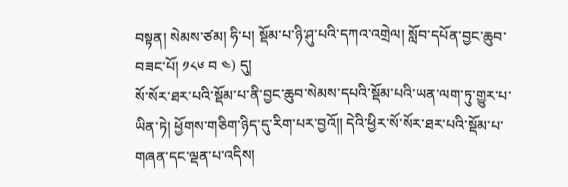བསྟན། སེམས་ཙམ། ཧི་པ། སྡོམ་པ་ཉི་ཤུ་པའི་དཀའ་འགྲེལ། སློབ་དཔོན་བྱང་ཆུབ་བཟང་པོ། ༡༨༦ བ ༤) དུ།
སོ་སོར་ཐར་པའི་སྡོམ་པ་ནི་བྱང་ཆུབ་སེམས་དཔའི་སྡོམ་པའི་ཡན་ལག་ཏུ་གྱུར་པ་ཡིན་ཏེ། ཕྱོགས་གཅིག་ཉིད་དུ་རིག་པར་བྱའོ༎ དེའི་ཕྱིར་སོ་སོར་ཐར་པའི་སྡོམ་པ་གཞན་དང་ལྡན་པ་འདིས།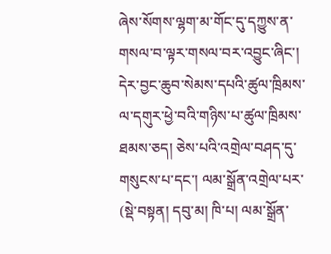ཞེས་སོགས་ལྷག་མ་གོང་དུ་དཀྱུས་ན་གསལ་བ་ལྟར་གསལ་བར་འབྱུང་ཞིང་། དེར་བྱང་ཆུབ་སེམས་དཔའི་ཚུལ་ཁྲིམས་ལ་དགུར་ཕྱེ་བའི་གཉིས་པ་ཚུལ་ཁྲིམས་ཐམས་ཅད། ཅེས་པའི་འགྲེལ་བཤད་དུ་གསུངས་པ་དང་། ལམ་སྒྲོན་འགྲེལ་པར་ (སྡེ་བསྟན། དབུ་མ། ཁི་པ། ལམ་སྒྲོན་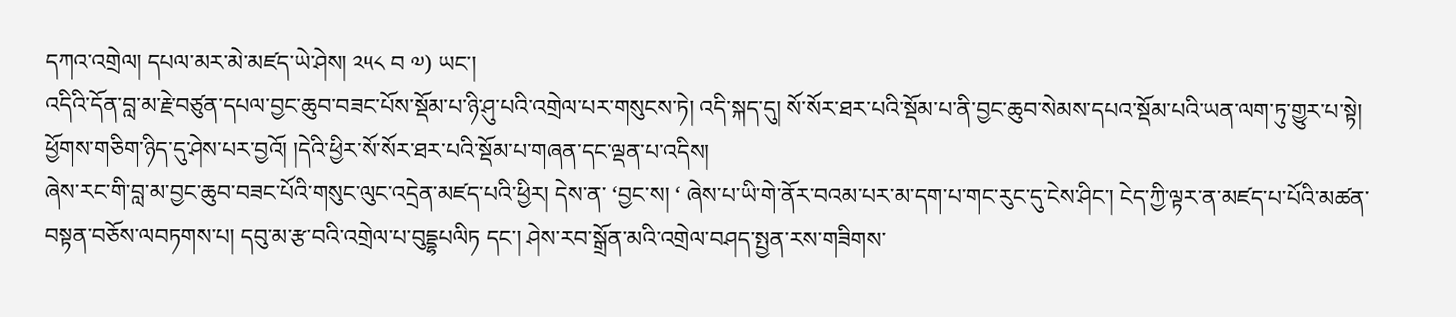དཀའ་འགྲེལ། དཔལ་མར་མེ་མཛད་ཡེ་ཤེས། ༢༥༨ བ ༧) ཡང་།
འདིའི་དོན་བླ་མ་རྗེ་བཙུན་དཔལ་བྱང་ཆུབ་བཟང་པོས་སྡོམ་པ་ཉི་ཤུ་པའི་འགྲེལ་པར་གསུངས་ཏེ། འདི་སྐད་དུ། སོ་སོར་ཐར་པའི་སྡོམ་པ་ནི་བྱང་ཆུབ་སེམས་དཔའ་སྡོམ་པའི་ཡན་ལག་ཏུ་གྱུར་པ་སྟེ། ཕྱོགས་གཅིག་ཉིད་དུ་ཤེས་པར་བྱའོ། །དེའི་ཕྱིར་སོ་སོར་ཐར་པའི་སྡོམ་པ་གཞན་དང་ལྡན་པ་འདིས།
ཞེས་རང་གི་བླ་མ་བྱང་ཆུབ་བཟང་པོའི་གསུང་ལུང་འདྲེན་མཛད་པའི་ཕྱིར། དེས་ན་ ‘བྱང་ས། ‘ ཞེས་པ་ཡི་གེ་ནོར་བའམ་པར་མ་དག་པ་གང་རུང་དུ་ངེས་ཤིང་། ངེད་ཀྱི་ལྟར་ན་མཛད་པ་པོའི་མཚན་བསྟན་བཅོས་ལབཏགས་པ། དབུ་མ་རྩ་བའི་འགྲེལ་པ་བུདྡྷཔལིཏ དང་། ཤེས་རབ་སྒྲོན་མའི་འགྲེལ་བཤད་སྤྱན་རས་གཟིགས་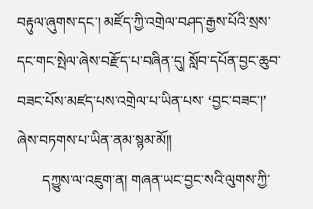བརྟུལ་ཞུགས་དང་། མཛོད་ཀྱི་འགྲེལ་བཤད་རྒྱས་པོའི་སྲས་དང་གང་སྤེལ་ཞེས་བརྫོད་པ་བཞིན་དུ། སློབ་དཔོན་བྱང་ཆུབ་བཟང་པོས་མཛད་པས་འགྲེལ་པ་ཡིན་པས་ ‘བྱང་བཟང་།’ ཞེས་བཏགས་པ་ཡིན་ནམ་སྙམ་མོ༎
       དཀྱུས་ལ་འཇུག་ན། གཞན་ཡང་བྱང་སའི་ལུགས་ཀྱི་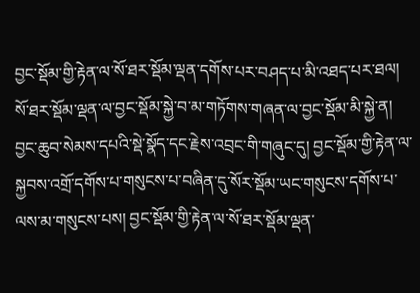བྱང་སྡོམ་གྱི་རྟེན་ལ་སོ་ཐར་སྡོམ་ལྡན་དགོས་པར་བཤད་པ་མི་འཐད་པར་ཐལ། སོ་ཐར་སྡོམ་ལྡན་ལ་བྱང་སྡོམ་སྐྱེ་བ་མ་གཏོགས་གཞན་ལ་བྱང་སྡོམ་མི་སྐྱེ་ན། བྱང་ཆུབ་སེམས་དཔའི་སྡེ་སྣོད་དང་རྗེས་འབྲང་གི་གཞུང་དུ། བྱང་སྡོམ་གྱི་རྟེན་ལ་སྐྱབས་འགྲོ་དགོས་པ་གསུངས་པ་བཞིན་དུ་སོར་སྡོམ་ཡང་གསུངས་དགོས་པ་ལས་མ་གསུངས་པས། བྱང་སྡོམ་གྱི་རྟེན་ལ་སོ་ཐར་སྡོམ་ལྡན་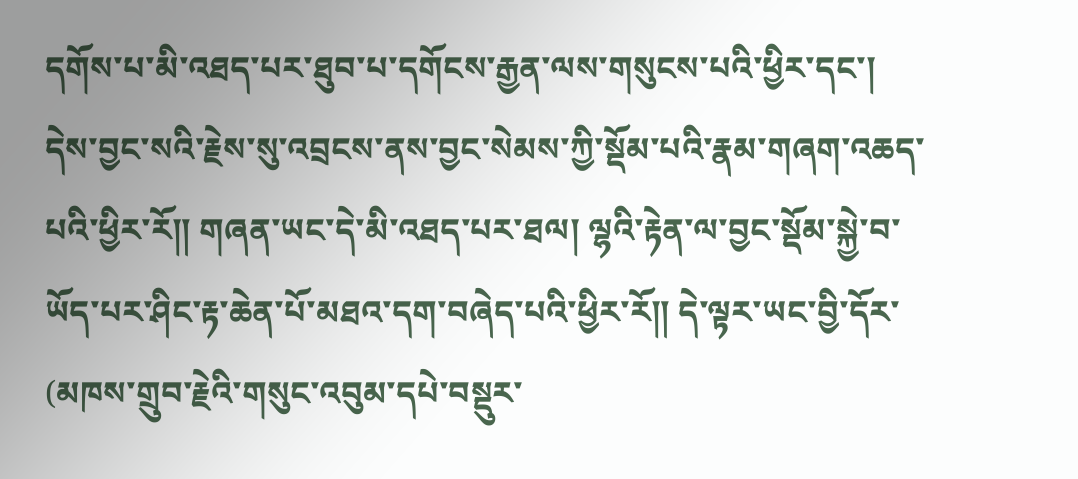དགོས་པ་མི་འཐད་པར་ཐུབ་པ་དགོངས་རྒྱན་ལས་གསུངས་པའི་ཕྱིར་དང་། དེས་བྱང་སའི་རྗེས་སུ་འབྲངས་ནས་བྱང་སེམས་ཀྱི་སྡོམ་པའི་རྣམ་གཞག་འཆད་པའི་ཕྱིར་རོ༎ གཞན་ཡང་དེ་མི་འཐད་པར་ཐལ། ལྷའི་རྟེན་ལ་བྱང་སྡོམ་སྐྱེ་བ་ཡོད་པར་ཤིང་རྟ་ཆེན་པོ་མཐའ་དག་བཞེད་པའི་ཕྱིར་རོ༎ དེ་ལྟར་ཡང་བྱི་དོར་ (མཁས་གྲུབ་རྗེའི་གསུང་འབུམ་དཔེ་བསྡུར་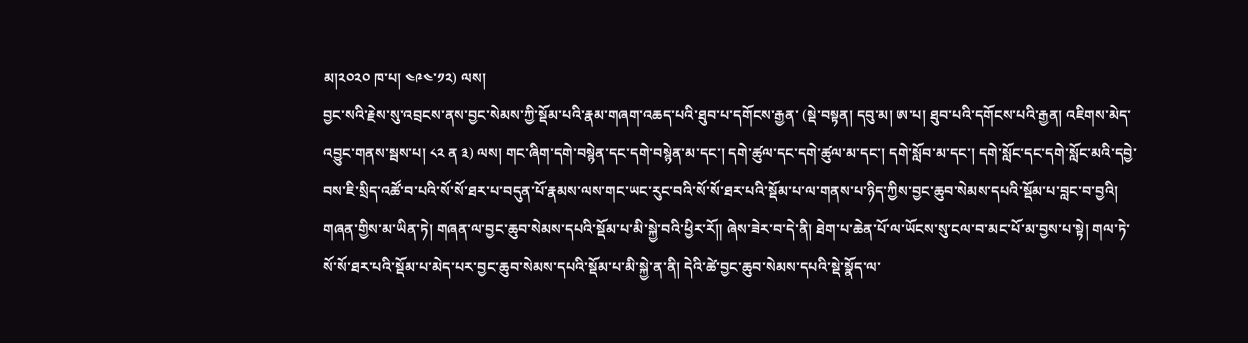མ།༢༠༢༠ ཁ་པ། ༤༩༤་༡༢) ལས།
བྱང་སའི་རྗེས་སུ་འབྲངས་ནས་བྱང་སེམས་ཀྱི་སྡོམ་པའི་རྣམ་གཞག་འཆད་པའི་ཐུབ་པ་དགོངས་རྒྱན་ (སྡེ་བསྟན། དབུ་མ། ཨ་པ། ཐུབ་པའི་དགོངས་པའི་རྒྱན། འཇིགས་མེད་འབྱུང་གནས་སྦས་པ། ༨༢ ན ༣) ལས། གང་ཞིག་དགེ་བསྙེན་དང་དགེ་བསྙེན་མ་དང་། དགེ་ཚུལ་དང་དགེ་ཚུལ་མ་དང་། དགེ་སློབ་མ་དང་། དགེ་སློང་དང་དགེ་སློང་མའི་དབྱེ་བས་ཇི་སྲིད་འཚོ་བ་པའི་སོ་སོ་ཐར་པ་བདུན་པོ་རྣམས་ལས་གང་ཡང་རུང་བའི་སོ་སོ་ཐར་པའི་སྡོམ་པ་ལ་གནས་པ་ཉིད་ཀྱིས་བྱང་ཆུབ་སེམས་དཔའི་སྡོམ་པ་བླང་བ་བྱའི། གཞན་གྱིས་མ་ཡིན་ཏེ། གཞན་ལ་བྱང་ཆུབ་སེམས་དཔའི་སྡོམ་པ་མི་སྐྱེ་བའི་ཕྱིར་རོ༎ ཞེས་ཟེར་བ་དེ་ནི། ཐེག་པ་ཆེན་པོ་ལ་ཡོངས་སུ་ངལ་བ་མང་པོ་མ་བྱས་པ་སྟེ། གལ་ཏེ་སོ་སོ་ཐར་པའི་སྡོམ་པ་མེད་པར་བྱང་ཆུབ་སེམས་དཔའི་སྡོམ་པ་མི་སྐྱེ་ན་ནི། དེའི་ཚེ་བྱང་ཆུབ་སེམས་དཔའི་སྡེ་སྣོད་ལ་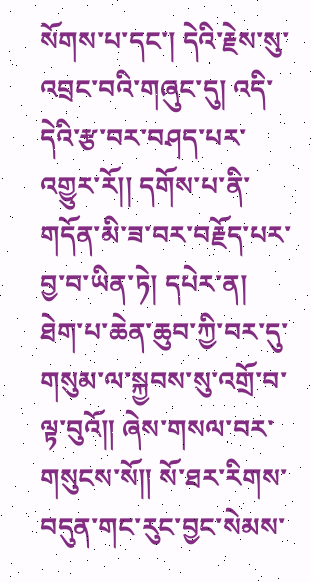སོགས་པ་དང་། དེའི་རྗེས་སུ་འབྲང་བའི་གཞུང་དུ། འདི་དེའི་རྩ་བར་བཤད་པར་འགྱུར་རོ།། དགོས་པ་ནི་གདོན་མི་ཟ་བར་བརྗོད་པར་བྱ་བ་ཡིན་ཏེ། དཔེར་ན། ཐེག་པ་ཆེན་ཆུབ་ཀྱི་བར་དུ་གསུམ་ལ་སྐྱབས་སུ་འགྲོ་བ་ལྟ་བུའོ༎ ཞེས་གསལ་བར་གསུངས་སོ༎ སོ་ཐར་རིགས་བདུན་གང་རུང་བྱང་སེམས་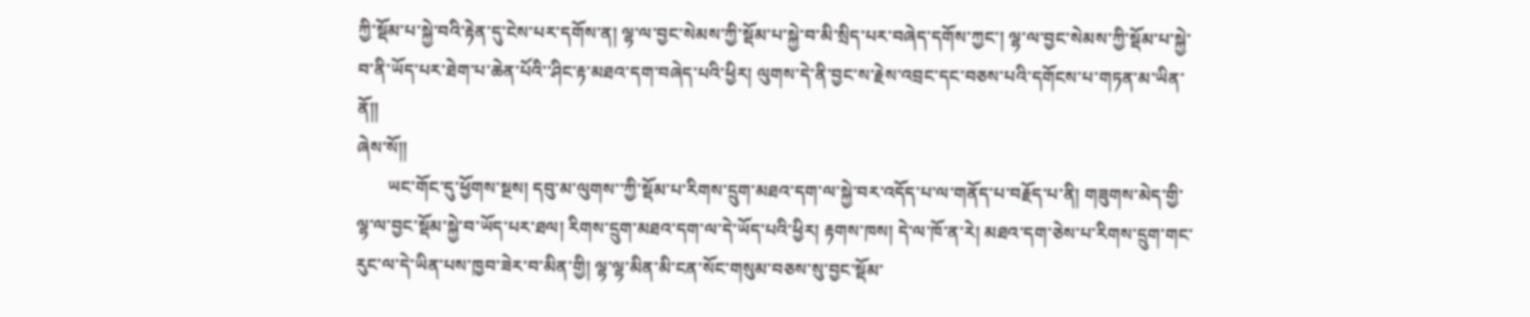ཀྱི་སྡོམ་པ་སྐྱེ་བའི་རྟེན་དུ་ངེས་པར་དགོས་ན། ལྷ་ལ་བྱང་སེམས་ཀྱི་སྡོམ་པ་སྐྱེ་བ་མི་སྲིད་པར་བཞེད་དགོས་ཀྱང་། ལྷ་ལ་བྱང་སེམས་ཀྱི་སྡོམ་པ་སྐྱེ་བ་ནི་ཡོད་པར་ཐེག་པ་ཆེན་པོའི་་ཤིང་རྟ་མཐའ་དག་བཞེད་པའི་ཕྱིར། ལུགས་དེ་ནི་བྱང་ས་རྗེས་འབྲང་དང་བཅས་པའི་དགོངས་པ་གཏན་མ་ཡིན་ནོ༎
ཞེས་སོ༎
       ཡང་གོང་དུ་ཕྱོགས་སྔས། དབུ་མ་ལུགས་་ཀྱི་སྡོམ་པ་རིགས་དྲུག་མཐའ་དག་ལ་སྐྱེ་བར་འདོད་པ་ལ་གནོད་པ་བརྗོད་པ་ནི། གཟུགས་མེད་གྱི་ལྷ་ལ་བྱང་སྡོམ་སྐྱེ་བ་ཡོད་པར་ཐལ། རིགས་དྲུག་མཐའ་དག་ལ་དེ་ཡོད་པའི་ཕྱིར། རྟགས་ཁས། དེ་ལ་ཁོ་ན་རེ། མཐའ་དག་ཅེས་པ་རིགས་དྲུག་གང་རུང་ལ་དེ་ཡིན་པས་ཁྱབ་ཟེར་བ་མིན་གྱི། ལྷ་ལྷ་མིན་མི་ངན་སོང་གསུམ་བཅས་སུ་བྱང་སྡོམ་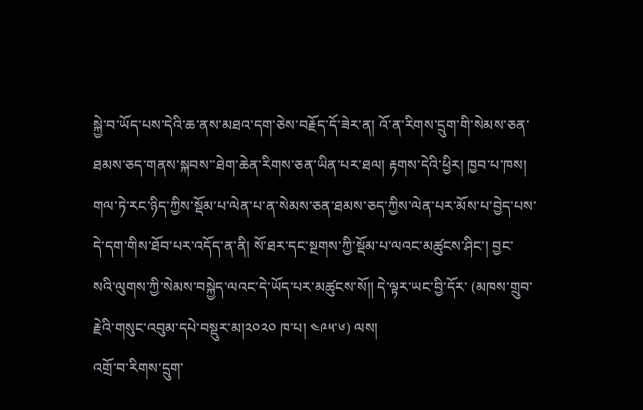སྐྱེ་བ་ཡོད་པས་དེའི་ཆ་ནས་མཐའ་དག་ཅེས་བརྗོད་དོ་ཟེར་ན། འོ་ན་རིགས་དྲུག་གི་སེམས་ཅན་ཐམས་ཅད་གནས་སྐབས་་ཐེག་ཆེན་རིགས་ཅན་ཡིན་པར་ཐལ། རྟགས་དེའི་ཕྱིར། ཁྱབ་པ་ཁས། གལ་ཏེ་རང་ཉིད་ཀྱིས་སྡོམ་པ་ལེན་པ་ན་སེམས་ཅན་ཐམས་ཅད་ཀྱིས་ལེན་པར་མོས་པ་བྱེད་པས་དེ་དག་གིས་ཐོབ་པར་འདོད་ན་ནི། སོ་ཐར་དང་སྔགས་ཀྱི་སྡོམ་པ་ལའང་མཚུངས་ཤིང་། བྱང་སའི་ལུགས་ཀྱི་སེམས་བསྐྱེད་ལའང་དེ་ཡོད་པར་མཚུངས་སོ༎ དེ་ལྟར་ཡང་བྱི་དོར་ (མཁས་གྲུབ་རྗེའི་གསུང་འབུམ་དཔེ་བསྡུར་མ།༢༠༢༠ ཁ་པ། ༤༩༥་༦) ལས།
འགྲོ་བ་རིགས་དྲུག་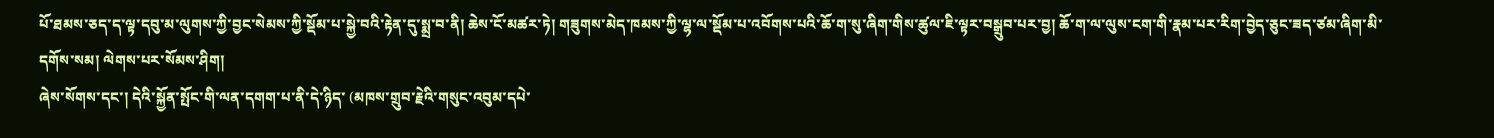པོ་ཐམས་ཅད་ད་ལྟ་དབུ་མ་ལུགས་ཀྱི་བྱང་སེམས་ཀྱི་སྡོམ་པ་སྐྱེ་བའི་རྟེན་དུ་སྨྲ་བ་ནི། ཆེས་ངོ་མཚར་ཏེ། གཟུགས་མེད་ཁམས་ཀྱི་ལྷ་ལ་སྡོམ་པ་འབོགས་པའི་ཆོ་ག་སུ་ཞིག་གིས་ཚུལ་ཇི་ལྟར་བསྒྲུབ་པར་བྱ། ཆོ་ག་ལ་ལུས་ངག་གི་རྣམ་པར་རིག་བྱེད་ཅུང་ཟད་ཙམ་ཞིག་མི་དགོས་སམ། ལེགས་པར་སོམས་ཤིག།
ཞེས་སོགས་དང་། དེའི་སྐྱོན་སྤོང་གི་ལན་དགག་པ་ནི་དེ་ཉིད་ (མཁས་གྲུབ་རྗེའི་གསུང་འབུམ་དཔེ་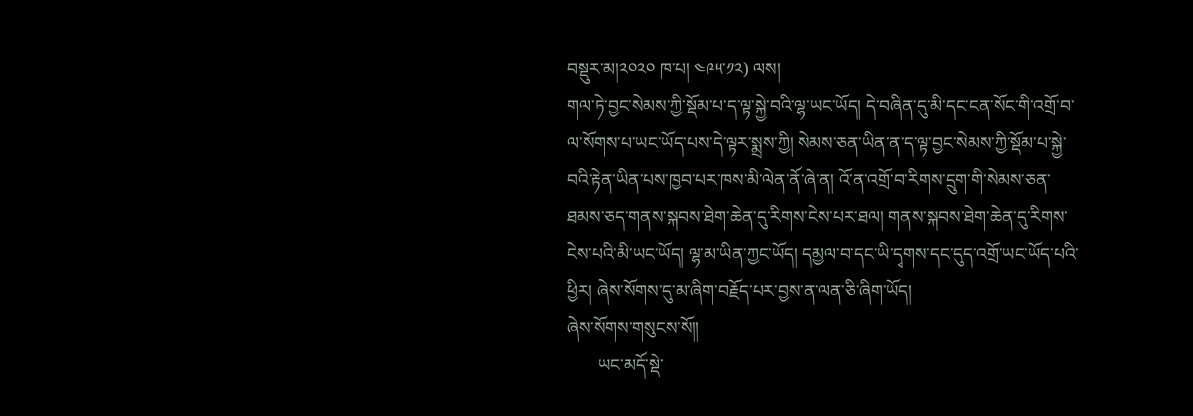བསྡུར་མ།༢༠༢༠ ཁ་པ། ༤༩༥་༡༢) ལས།
གལ་ཏེ་བྱང་སེམས་ཀྱི་སྡོམ་པ་ད་ལྟ་སྐྱེ་བའི་ལྷ་ཡང་ཡོད། དེ་བཞིན་དུ་མི་དང་ངན་སོང་གི་འགྲོ་བ་ལ་སོགས་པ་ཡང་ཡོད་པས་དེ་ལྟར་སྨྲས་ཀྱི། སེམས་ཅན་ཡིན་ན་ད་ལྟ་བྱང་སེམས་ཀྱི་སྡོམ་པ་སྐྱེ་བའི་རྟེན་ཡིན་པས་ཁྱབ་པར་ཁས་མི་ལེན་ནོ་ཞེ་ན། འོ་ན་འགྲོ་བ་རིགས་དྲུག་གི་སེམས་ཅན་ཐམས་ཅད་གནས་སྐབས་ཐེག་ཆེན་དུ་རིགས་ངེས་པར་ཐལ། གནས་སྐབས་ཐེག་ཆེན་དུ་རིགས་ངེས་པའི་མི་ཡང་ཡོད། ལྷ་མ་ཡིན་ཀྱང་ཡོད། དམྱལ་བ་དང་ཡི་དྭགས་དང་དུད་འགྲོ་ཡང་ཡོད་པའི་ཕྱིར། ཞེས་སོགས་དུ་མ་ཞིག་བརྗོད་པར་བྱས་ན་ལན་ཅི་ཞིག་ཡོད།
ཞེས་སོགས་གསུངས་སོ༎
       ཡང་མདོ་སྡེ་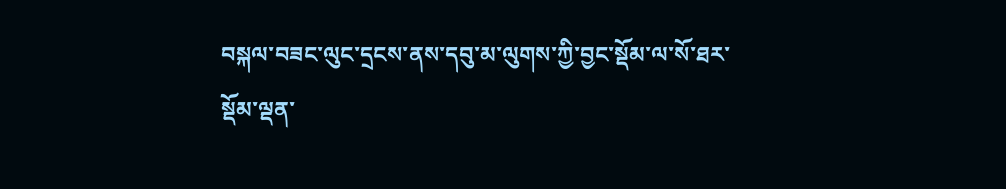བསྐལ་བཟང་ལུང་དྲངས་ནས་དབུ་མ་ལུགས་ཀྱི་བྱང་སྡོམ་ལ་སོ་ཐར་སྡོམ་ལྡན་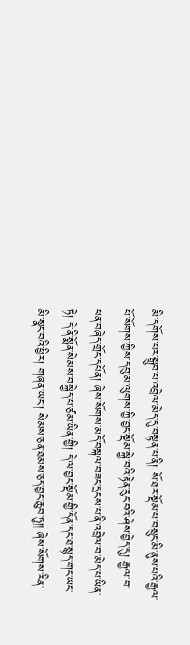མི་དགོས་པར་སྒྲུབ་པ་འབྲེལ་མེད་དུ་བསྟན་པ་ནི། སོ་ཐར་སྡོམ་པ་བསྲུང་མི་ནུས་པའི་རྒྱལ་པོ་སོགས་ཀྱིས་དབུ་མ་ལུགས་ཀྱི་བྱང་སྡོམ་སྐྱེ་བའི་རྟེན་རུང་བའི་ཤེས་བྱེད་དུ། རྒྱལ་བ་ཕན་བཞེད་གྲོང་དཔོན། ཞེས་སོགས་མདོ་བསྐལ་བཟང་དྲངས་པ་ནི་འབྲེལ་བ་མེད་པ་ཡིན་ཏེ། དེ་ནི་སྨོན་སེམས་བསྐྱེད་པ་ཙམ་ཡིན་གྱི། དེ་ལ་བྱང་སྡོམ་གྱི་དོན་དང་ཐ་སྙད་གང་ཡང་མི་སྣང་བའི་ཕྱིར། གཞན་ཡང་། སེམས་ཅན་ཐམས་ཅད་བྱང་ཆུབ་ཏུ༎ ཞེས་སོགས་རིན་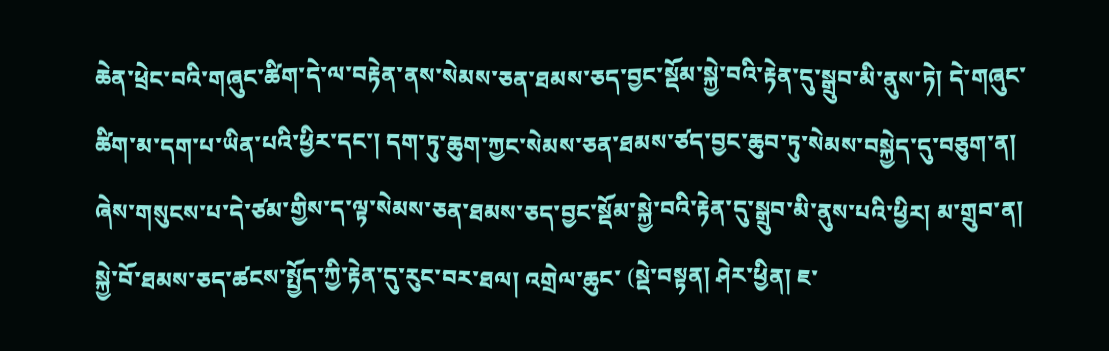ཆེན་ཕྲེང་བའི་གཞུང་ཚིག་དེ་ལ་བརྟེན་ནས་སེམས་ཅན་ཐམས་ཅད་བྱང་སྡོམ་སྐྱེ་བའི་རྟེན་དུ་སྒྲུབ་མི་ནུས་ཏེ། དེ་གཞུང་ཚིག་མ་དག་པ་ཡིན་པའི་ཕྱིར་དང་། དག་ཏུ་ཆུག་ཀྱང་སེམས་ཅན་ཐམས་ཙད་བྱང་ཆུབ་ཏུ་སེམས་བསྐྱེད་དུ་བཅུག་ན། ཞེས་གསུངས་པ་དེ་ཙམ་གྱིས་ད་ལྟ་སེམས་ཅན་ཐམས་ཅད་བྱང་སྡོམ་སྐྱེ་བའི་རྟེན་དུ་སྒྲུབ་མི་ནུས་པའི་ཕྱིར། མ་གྲུབ་ན། སྐྱེ་བོ་ཐམས་ཅད་ཚངས་སྤྱོད་ཀྱི་རྟེན་དུ་རུང་བར་ཐལ། འགྲེལ་ཆུང་ (སྡེ་བསྟན། ཤེར་ཕྱིན། ཇ་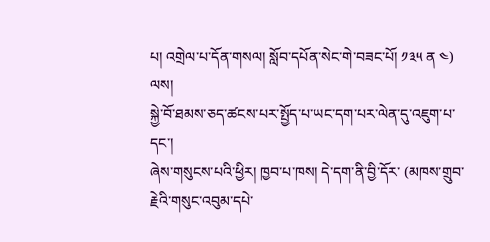པ། འགྲེལ་པ་དོན་གསལ། སློབ་དཔོན་སེང་གེ་བཟང་པོ། ༡༣༥ ན ༤) ལས།
སྐྱེ་བོ་ཐམས་ཅད་ཚངས་པར་སྤྱོད་པ་ཡང་དག་པར་ལེན་དུ་འཇུག་པ་དང་།
ཞེས་གསུངས་པའི་ཕྱིར། ཁྱབ་པ་ཁས། དེ་དག་ནི་བྱི་དོར་ (མཁས་གྲུབ་རྗེའི་གསུང་འབུམ་དཔེ་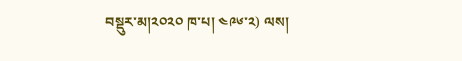བསྡུར་མ།༢༠༢༠ ཁ་པ། ༤༩༦་༢) ལས།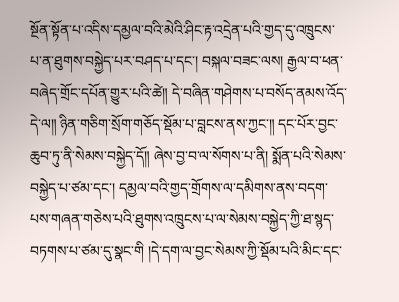སྔོན་སྟོན་པ་འདིས་དམྱལ་བའི་མེའི་ཤིང་རྟ་འདྲེན་པའི་གྱད་དུ་འཁྲུངས་པ་ན་ཐུགས་བསྐྱེད་པར་བཤད་པ་དང་། བསྐལ་བཟང་ལས། རྒྱལ་བ་ཕན་བཞེད་གྲོང་དཔོན་གྱུར་པའི་ཚེ༎ དེ་བཞིན་གཤེགས་པ་བསོད་ནམས་འོད་དེ་ལ༎ ཉིན་གཅིག་སྲོག་གཅོད་སྡོམ་པ་བླངས་ནས་ཀྱང་༎ དང་པོར་བྱང་ཆུབ་ཏུ་ནི་སེམས་བསྐྱེད་དོ༎ ཞེས་བྱ་བ་ལ་སོགས་པ་ནི། སྨོན་པའི་སེམས་བསྐྱེད་པ་ཙམ་དང་། དམྱལ་བའི་གྱད་གྲོགས་ལ་དམིགས་ནས་བདག་པས་གཞན་གཅེས་པའི་ཐུགས་འཁྲུངས་པ་ལ་སེམས་བསྐྱེད་ཀྱི་ཐ་སྙད་བཏགས་པ་ཙམ་དུ་སྣང་གི །དེ་དག་ལ་བྱང་སེམས་ཀྱི་སྡོམ་པའི་མིང་དང་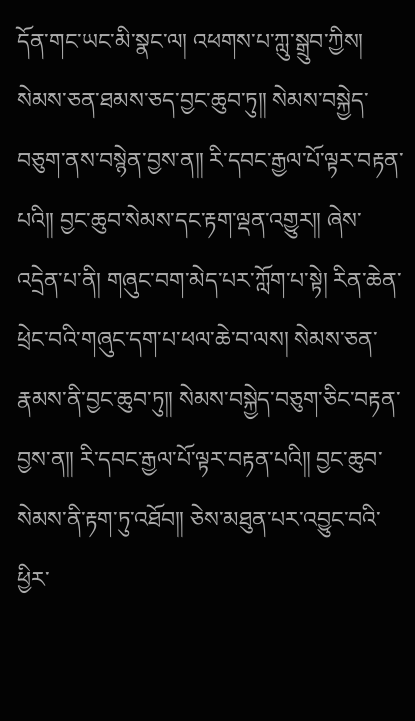དོན་གང་ཡང་མི་སྣང་ལ། འཕགས་པ་ཀླུ་སྒྲུབ་ཀྱིས། སེམས་ཅན་ཐམས་ཅད་བྱང་ཆུབ་ཏུ༎ སེམས་བསྐྱེད་བཅུག་ནས་བསྙེན་བྱས་ན༎ རི་དབང་རྒྱལ་པོ་ལྟར་བརྟན་པའི༎ བྱང་ཆུབ་སེམས་དང་རྟག་ལྡན་འགྱུར༎ ཞེས་འདྲེན་པ་ནི། གཞུང་བག་མེད་པར་ཀློག་པ་སྟེ། རིན་ཆེན་ཕྲེང་བའི་གཞུང་དག་པ་ཕལ་ཆེ་བ་ལས། སེམས་ཅན་རྣམས་ནི་བྱང་ཆུབ་ཏུ༎ སེམས་བསྐྱེད་བཅུག་ཅིང་བརྟན་བྱས་ན༎ རི་དབང་རྒྱལ་པོ་ལྟར་བརྟན་པའི༎ བྱང་ཆུབ་སེམས་ནི་རྟག་ཏུ་འཐོབ༎ ཅེས་མཐུན་པར་འབྱུང་བའི་ཕྱིར་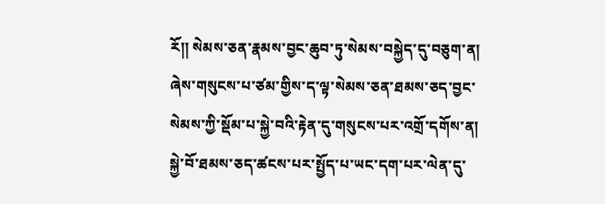རོ༎ སེམས་ཅན་རྣམས་བྱང་ཆུབ་ཏུ་སེམས་བསྐྱེད་དུ་བཅུག་ན། ཞེས་གསུངས་པ་ཙམ་གྱིས་ད་ལྟ་སེམས་ཅན་ཐམས་ཅད་བྱང་སེམས་ཀྱི་སྡོམ་པ་སྐྱེ་བའི་རྟེན་དུ་གསུངས་པར་འགྲོ་དགོས་ན། སྐྱེ་བོ་ཐམས་ཅད་ཚངས་པར་སྤྱོད་པ་ཡང་དག་པར་ལེན་དུ་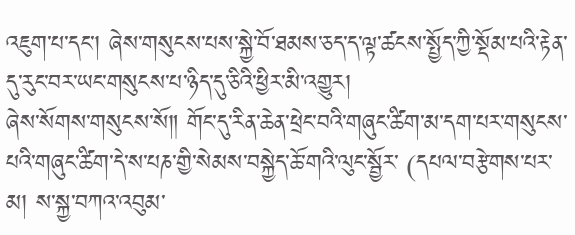འཇུག་པ་དང་། ཞེས་གསུངས་པས་སྐྱེ་བོ་ཐམས་ཅད་ད་ལྟ་ཚངས་སྤྱོད་ཀྱི་སྡོམ་པའི་རྟེན་དུ་རུང་བར་ཡང་གསུངས་པ་ཉིད་དུ་ཅིའི་ཕྱིར་མི་འགྱུར།
ཞེས་སོགས་གསུངས་སོ༎ གོང་དུ་རིན་ཆེན་ཕྲེང་བའི་གཞུང་ཚིག་མ་དག་པར་གསུངས་པའི་གཞུང་ཚིག་དེ་ས་པཎ་གྱི་སེམས་བསྐྱེད་ཆོ་གའི་ལུང་སྦྱོར་ (དཔལ་བརྩེགས་པར་མ། ས་སྐྱ་བཀའ་འབུམ་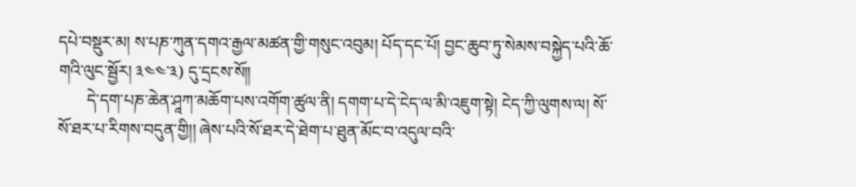དཔེ་བསྡུར་མ། ས་པཎ་ཀུན་དགའ་རྒྱལ་མཚན་གྱི་གསུང་འབུམ། པོད་དང་པོ། བྱང་ཆུབ་ཏུ་སེམས་བསྐྱེད་པའི་ཆོ་གའི་ལུང་སྦྱོར། ༣༤༤་༣) དུ་དྲངས་སོ༎
       དེ་དག་པཎ་ཆེན་ཤཱཀ་མཆོག་པས་འགོག་ཚུལ་ནི། དགག་པ་དེ་ངེད་ལ་མི་འཇུག་སྟེ། ངེད་ཀྱི་ལུགས་ལ། སོ་སོ་ཐར་པ་རིགས་བདུན་གྱི།། ཞེས་པའི་སོ་ཐར་དེ་ཐེག་པ་ཐུན་མོང་བ་འདུལ་བའི་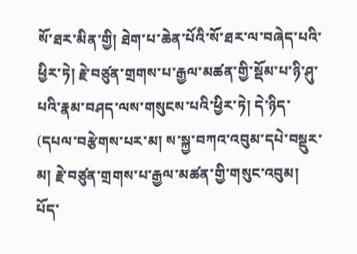སོ་ཐར་མིན་གྱི། ཐེག་པ་ཆེན་པོའི་སོ་ཐར་ལ་བཞེད་པའི་ཕྱིར་ཏེ། རྗེ་བཙུན་གྲགས་པ་རྒྱལ་མཚན་གྱི་སྡོམ་པ་ཉི་ཤུ་པའི་རྣམ་བཤད་ལས་གསུངས་པའི་ཕྱིར་ཏེ། དེ་ཉིད་ (དཔལ་བརྩེགས་པར་མ། ས་སྐྱ་བཀའ་འབུམ་དཔེ་བསྡུར་མ། རྗེ་བཙུན་གྲགས་པ་རྒྱལ་མཚན་གྱི་གསུང་འབུམ། པོད་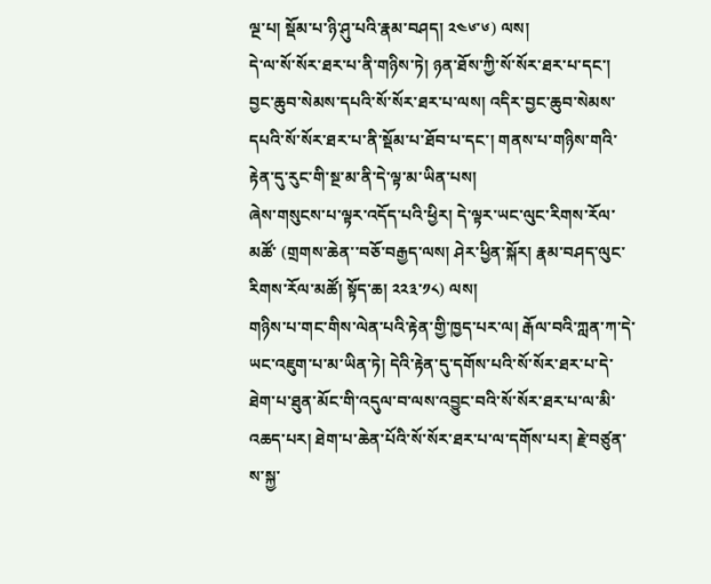ལྔ་པ། སྡོམ་པ་ཉི་ཤུ་པའི་རྣམ་བཤད། ༢༤༦་༦) ལས།
དེ་ལ་སོ་སོར་ཐར་པ་ནི་གཉིས་ཏེ། ཉན་ཐོས་ཀྱི་སོ་སོར་ཐར་པ་དང་། བྱང་ཆུབ་སེམས་དཔའི་སོ་སོར་ཐར་པ་ལས། འདིར་བྱང་ཆུབ་སེམས་དཔའི་སོ་སོར་ཐར་པ་ནི་སྡོམ་པ་ཐོབ་པ་དང་། གནས་པ་གཉིས་གའི་རྟེན་དུ་རུང་གི་སྔ་མ་ནི་དེ་ལྟ་མ་ཡིན་པས།
ཞེས་གསུངས་པ་ལྟར་འདོད་པའི་ཕྱིར། དེ་ལྟར་ཡང་ལུང་རིགས་རོལ་མཚོ་ (གྲགས་ཆེན་་བཅོ་བརྒྱད་ལས། ཤེར་ཕྱིན་སྐོར། རྣམ་བཤད་ལུང་རིགས་རོལ་མཚོ། སྟོད་ཆ། ༢༢༣་༡༨) ལས།
གཉིས་པ་གང་གིས་ལེན་པའི་རྟེན་གྱི་ཁྱད་པར་ལ། རྒོལ་བའི་ཀླན་ཀ་དེ་ཡང་འཇུག་པ་མ་ཡིན་ཏེ། དེའི་རྟེན་དུ་དགོས་པའི་སོ་སོར་ཐར་པ་དེ་ཐེག་པ་ཐུན་མོང་གི་འདུལ་བ་ལས་འབྱུང་བའི་སོ་སོར་ཐར་པ་ལ་མི་འཆད་པར། ཐེག་པ་ཆེན་པོའི་སོ་སོར་ཐར་པ་ལ་དགོས་པར། རྗེ་བཙུན་ས་སྐྱ་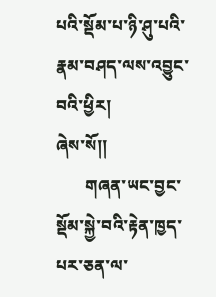པའི་སྡོམ་པ་ཉི་ཤུ་པའི་རྣམ་བཤད་ལས་འབྱུང་བའི་ཕྱིར།
ཞེས་སོ།།
       གཞན་ཡང་བྱང་སྡོམ་སྐྱེ་བའི་རྟེན་ཁྱད་པར་ཅན་ལ་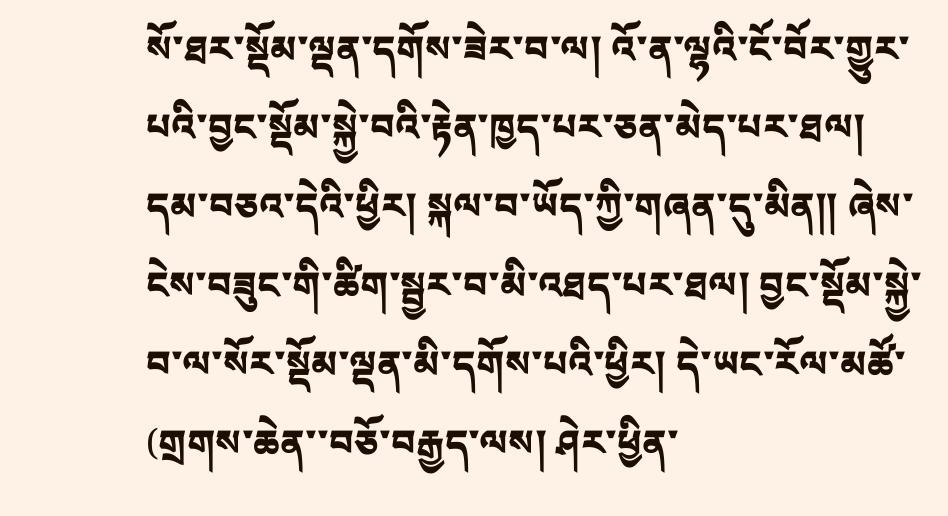སོ་ཐར་སྡོམ་ལྡན་དགོས་ཟེར་བ་ལ། འོ་ན་ལྷའི་ངོ་བོར་གྱུར་པའི་བྱང་སྡོམ་སྐྱེ་བའི་རྟེན་ཁྱད་པར་ཅན་མེད་པར་ཐལ། དམ་བཅའ་དེའི་ཕྱིར། སྐལ་བ་ཡོད་ཀྱི་གཞན་དུ་མིན༎ ཞེས་ངེས་བཟུང་གི་ཚིག་སྦྱར་བ་མི་འཐད་པར་ཐལ། བྱང་སྡོམ་སྐྱེ་བ་ལ་སོར་སྡོམ་ལྡན་མི་དགོས་པའི་ཕྱིར། དེ་ཡང་རོལ་མཚོ་ (གྲགས་ཆེན་་བཅོ་བརྒྱད་ལས། ཤེར་ཕྱིན་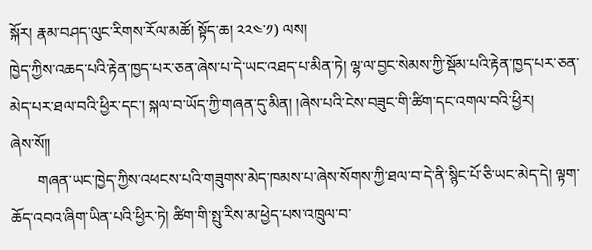སྐོར། རྣམ་བཤད་ལུང་རིགས་རོལ་མཚོ། སྟོད་ཆ། ༢༢༤་༡) ལས།
ཁྱེད་ཀྱིས་འཆད་པའི་རྟེན་ཁྱད་པར་ཅན་ཞེས་པ་དེ་ཡང་འཐད་པ་མིན་ཏེ། ལྷ་ལ་བྱང་སེམས་ཀྱི་སྡོམ་པའི་རྟེན་ཁྱད་པར་ཅན་མེད་པར་ཐལ་བའི་ཕྱིར་དང་། སྐལ་བ་ཡོད་ཀྱི་གཞན་དུ་མིན། །ཞེས་པའི་ངེས་བཟུང་གི་ཚིག་དང་འགལ་བའི་ཕྱིར།
ཞེས་སོ༎
       གཞན་ཡང་ཁྱེད་ཀྱིས་འཕངས་པའི་གཟུགས་མེད་ཁམས་པ་ཞེས་སོགས་ཀྱི་ཐལ་བ་དེ་ནི་སྙིང་པོ་ཅི་ཡང་མེད་དེ། ལྟག་ཆོད་འབའ་ཞིག་ཡིན་པའི་ཕྱིར་ཏེ། ཚིག་གི་སྤུ་རིས་མ་ཕྱེད་པས་འཁྲུལ་བ་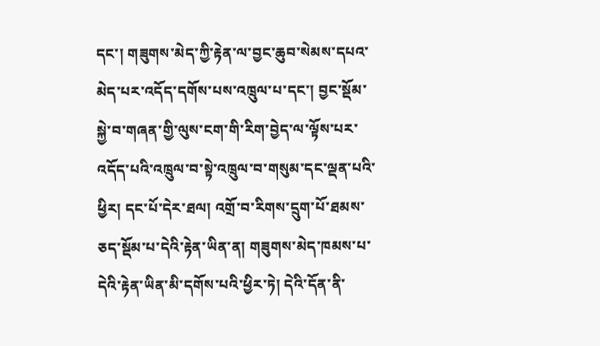དང་། གཟུགས་མེད་ཀྱི་རྟེན་ལ་བྱང་ཆུབ་སེམས་དཔའ་མེད་པར་འདོད་དགོས་པས་འཁྲུལ་པ་དང་། བྱང་སྡོམ་སྐྱེ་བ་གཞན་གྱི་ལུས་ངག་གི་རིག་བྱེད་ལ་ལྟོས་པར་འདོད་པའི་འཁྲུལ་བ་སྟེ་འཁྲུལ་བ་གསུམ་དང་ལྡན་པའི་ཕྱིར། དང་པོ་དེར་ཐལ། འགྲོ་བ་རིགས་དྲུག་པོ་ཐམས་ཅད་སྡོམ་པ་དེའི་རྟེན་ཡིན་ན། གཟུགས་མེད་ཁམས་པ་དེའི་རྟེན་ཡིན་མི་དགོས་པའི་ཕྱིར་ཏེ། དེའི་དོན་ནི་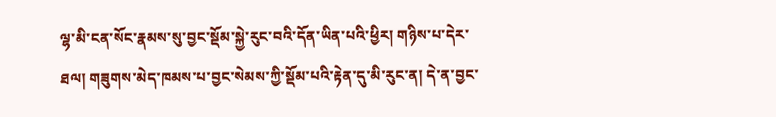ལྷ་མི་ངན་སོང་རྣམས་སུ་བྱང་སྡོམ་སྐྱེ་རུང་བའི་དོན་ཡིན་པའི་ཕྱིར། གཉིས་པ་དེར་ཐལ། གཟུགས་མེད་ཁམས་པ་བྱང་སེམས་ཀྱི་སྡོམ་པའི་རྟེན་དུ་མི་རུང་ན། དེ་ན་བྱང་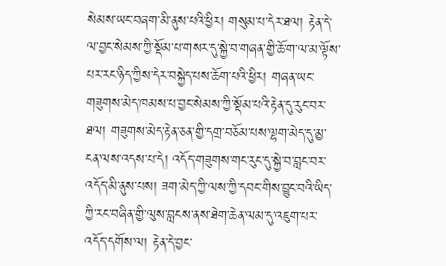སེམས་ཡང་བཞག་མི་ནུས་པའི་ཕྱིར། གསུམ་པ་དེར་ཐལ། རྟེན་དེ་ལ་བྱང་སེམས་ཀྱི་སྡོམ་པ་གསར་དུ་སྐྱེ་བ་གཞན་གྱི་ཆོ་ག་ལ་མ་ལྟོས་པར་རང་ཉིད་ཀྱིས་དེར་བསྐྱེད་པས་ཆོག་པའི་ཕྱིར། གཞན་ཡང་གཟུགས་མེད་ཁམས་པ་བྱང་སེམས་ཀྱི་སྡོམ་པའི་རྟེན་དུ་རུང་བར་ཐལ། གཟུགས་མེད་རྟེན་ཅན་གྱི་དགྲ་བཅོམ་པས་ལྷག་མེད་དུ་མྱ་ངན་ལས་འདས་པ་དེ། འདོད་གཟུགས་གང་རུང་དུ་སྐྱེ་བ་བླང་བར་འདོད་མི་ནུས་པས། ཟག་མེད་ཀྱི་ལས་ཀྱི་དབང་གིས་བྱུང་བའི་ཡིད་ཀྱི་རང་བཞིན་གྱི་ལུས་བླངས་ནས་ཐེག་ཆེན་ལམ་དུ་འཇུག་པར་འདོད་དགོས་ལ། རྟེན་དེ་བྱང་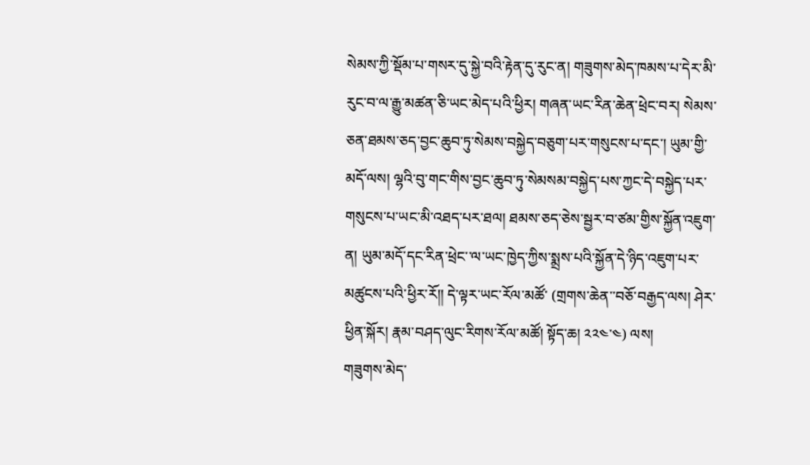སེམས་ཀྱི་སྡོམ་པ་གསར་དུ་སྐྱེ་བའི་རྟེན་དུ་རུང་ན། གཟུགས་མེད་ཁམས་པ་དེར་མི་རུང་བ་ལ་རྒྱུ་མཚན་ཅི་ཡང་མེད་པའི་ཕྱིར། གཞན་ཡང་རིན་ཆེན་ཕྲེང་བར། སེམས་ཅན་ཐམས་ཅད་བྱང་ཆུབ་ཏུ་སེམས་བསྐྱེད་བཅུག་པར་གསུངས་པ་དང་། ཡུམ་གྱི་མདོ་ལས། ལྷའི་བུ་གང་གིས་བྱང་ཆུབ་ཏུ་སེམསམ་བསྐྱེད་པས་ཀྱང་དེ་བསྐྱེད་པར་གསུངས་པ་ཡང་མི་འཐད་པར་ཐལ། ཐམས་ཅད་ཅེས་སྦྱར་བ་ཙམ་གྱིས་སྐྱོན་འཇུག་ན། ཡུམ་མདོ་དང་རིན་ཕྲེང་་ལ་ཡང་ཁྱེད་ཀྱིས་སྨྲས་པའི་སྐྱོན་དེ་ཉིད་འཇུག་པར་མཚུངས་པའི་ཕྱིར་རོ།། དེ་ལྟར་ཡང་རོལ་མཚོ་ (གྲགས་ཆེན་་བཅོ་བརྒྱད་ལས། ཤེར་ཕྱིན་སྐོར། རྣམ་བཤད་ལུང་རིགས་རོལ་མཚོ། སྟོད་ཆ། ༢༢༤་༤) ལས།
གཟུགས་མེད་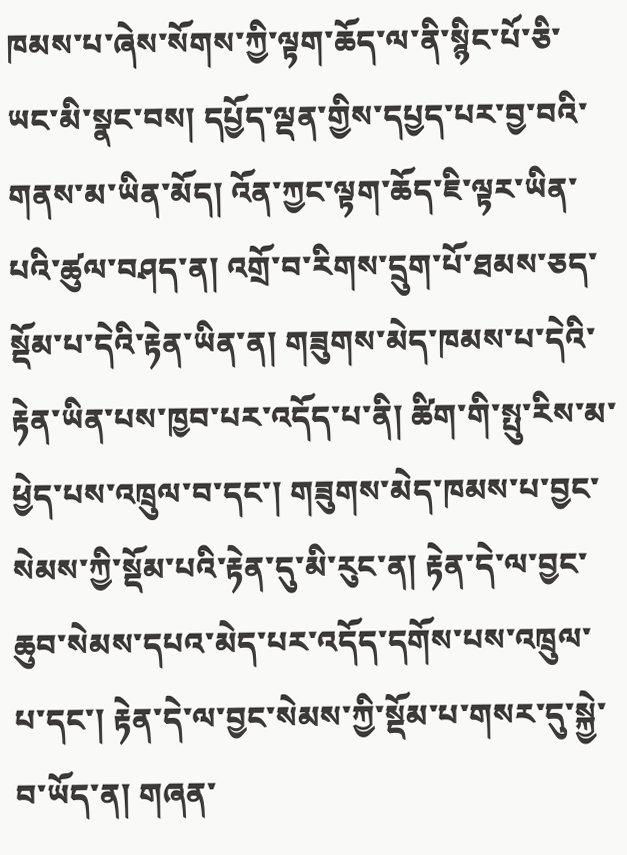ཁམས་པ་ཞེས་སོགས་ཀྱི་ལྟག་ཆོད་ལ་ནི་སྙིང་པོ་ཅི་ཡང་མི་སྣང་བས། དཔྱོད་ལྡན་གྱིས་དཔྱད་པར་བྱ་བའི་གནས་མ་ཡིན་མོད། འོན་ཀྱང་ལྟག་ཆོད་ཇི་ལྟར་ཡིན་པའི་ཚུལ་བཤད་ན། འགྲོ་བ་རིགས་དྲུག་པོ་ཐམས་ཅད་སྡོམ་པ་དེའི་རྟེན་ཡིན་ན། གཟུགས་མེད་ཁམས་པ་དེའི་རྟེན་ཡིན་པས་ཁྱབ་པར་འདོད་པ་ནི། ཚིག་གི་སྤུ་རིས་མ་ཕྱེད་པས་འཁྲུལ་བ་དང་། གཟུགས་མེད་ཁམས་པ་བྱང་སེམས་ཀྱི་སྡོམ་པའི་རྟེན་དུ་མི་རུང་ན། རྟེན་དེ་ལ་བྱང་ཆུབ་སེམས་དཔའ་མེད་པར་འདོད་དགོས་པས་འཁྲུལ་པ་དང་། རྟེན་དེ་ལ་བྱང་སེམས་ཀྱི་སྡོམ་པ་གསར་དུ་སྐྱེ་བ་ཡོད་ན། གཞན་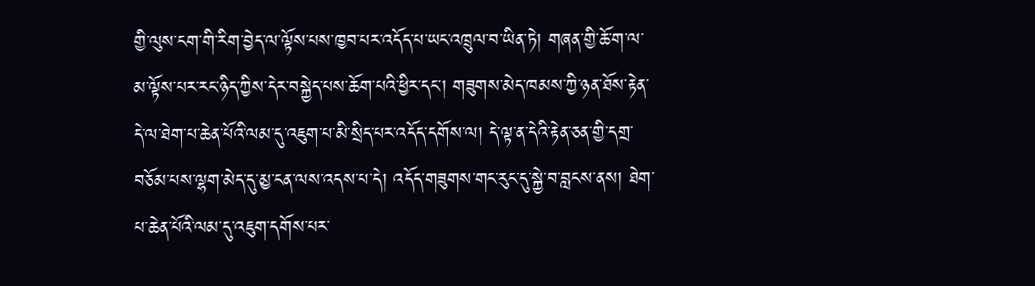གྱི་ལུས་ངག་གི་རིག་བྱེད་ལ་ལྟོས་པས་ཁྱབ་པར་འདོད་པ་ཡང་འཁྲུལ་བ་ཡིན་ཏེ། གཞན་གྱི་ཆོ་ག་ལ་མ་ལྟོས་པར་རང་ཉིད་ཀྱིས་དེར་བསྐྱེད་པས་ཆོག་པའི་ཕྱིར་དང་། གཟུགས་མེད་ཁམས་ཀྱི་ཉན་ཐོས་རྟེན་དེ་ལ་ཐེག་པ་ཆེན་པོའི་ལམ་དུ་འཇུག་པ་མི་སྲིད་པར་འདོད་དགོས་ལ། དེ་ལྟ་ན་དེའི་རྟེན་ཅན་གྱི་དགྲ་བཅོམ་པས་ལྷག་མེད་དུ་མྱ་ངན་ལས་འདས་པ་དེ། འདོད་གཟུགས་གང་རུང་དུ་སྐྱེ་བ་བླངས་ནས། ཐེག་པ་ཆེན་པོའི་ལམ་དུ་འཇུག་དགོས་པར་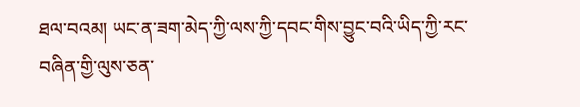ཐལ་བའམ། ཡང་ན་ཟག་མེད་ཀྱི་ལས་ཀྱི་དབང་གིས་བྱུང་བའི་ཡིད་ཀྱི་རང་བཞིན་གྱི་ལུས་ཅན་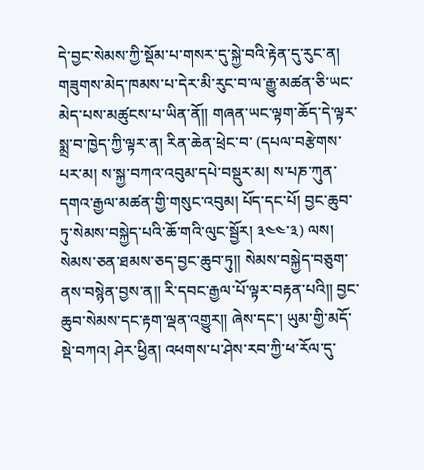དེ་བྱང་སེམས་ཀྱི་སྡོམ་པ་གསར་དུ་སྐྱེ་བའི་རྟེན་དུ་རུང་ན། གཟུགས་མེད་ཁམས་པ་དེར་མི་རུང་བ་ལ་རྒྱུ་མཚན་ཅི་ཡང་མེད་པས་མཚུངས་པ་ཡིན་ནོ༎ གཞན་ཡང་ལྟག་ཆོད་དེ་ལྟར་སྨྲ་བ་ཁྱེད་ཀྱི་ལྟར་ན། རིན་ཆེན་ཕྲེང་བ་ (དཔལ་བརྩེགས་པར་མ། ས་སྐྱ་བཀའ་འབུམ་དཔེ་བསྡུར་མ། ས་པཎ་ཀུན་དགའ་རྒྱལ་མཚན་གྱི་གསུང་འབུམ། པོད་དང་པོ། བྱང་ཆུབ་ཏུ་སེམས་བསྐྱེད་པའི་ཆོ་གའི་ལུང་སྦྱོར། ༣༤༤་༣) ལས། སེམས་ཅན་ཐམས་ཅད་བྱང་ཆུབ་ཏུ༎ སེམས་བསྐྱེད་བཅུག་ནས་བསྙེན་བྱས་ན༎ རི་དབང་རྒྱལ་པོ་ལྟར་བརྟན་པའི༎ བྱང་ཆུབ་སེམས་དང་རྟག་ལྡན་འགྱུར༎ ཞེས་དང་། ཡུམ་གྱི་མདོ་ སྡེ་བཀའ། ཤེར་ཕྱིན། འཕགས་པ་ཤེས་རབ་ཀྱི་ཕ་རོལ་དུ་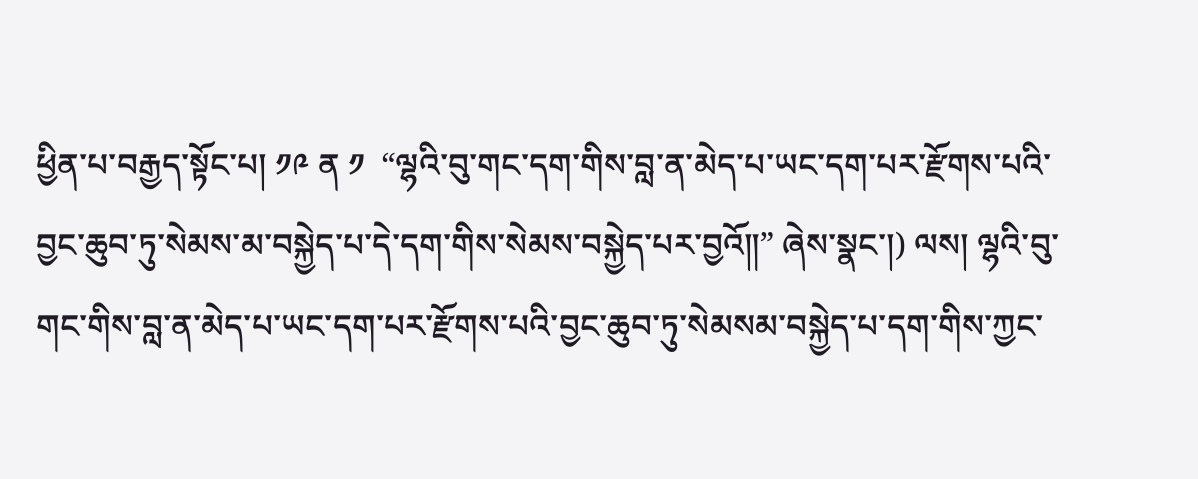ཕྱིན་པ་བརྒྱད་སྟོང་པ། ༡༩ ན ༡  “ལྷའི་བུ་གང་དག་གིས་བླ་ན་མེད་པ་ཡང་དག་པར་རྫོགས་པའི་བྱང་ཆུབ་ཏུ་སེམས་མ་བསྐྱེད་པ་དེ་དག་གིས་སེམས་བསྐྱེད་པར་བྱའོ༎” ཞེས་སྣང་།) ལས། ལྷའི་བུ་གང་གིས་བླ་ན་མེད་པ་ཡང་དག་པར་རྫོགས་པའི་བྱང་ཆུབ་ཏུ་སེམསམ་བསྐྱེད་པ་དག་གིས་ཀྱང་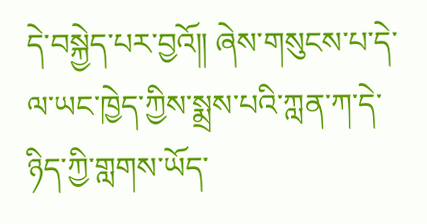དེ་བསྐྱེད་པར་བྱའོ༎ ཞེས་གསུངས་པ་དེ་ལ་ཡང་ཁྱེད་ཀྱིས་སྨྲས་པའི་ཀླན་ཀ་དེ་ཉིད་ཀྱི་གླགས་ཡོད་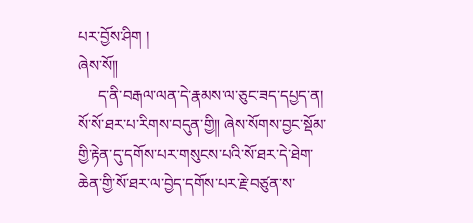པར་བྱོས་ཤིག །
ཞེས་སོ༎
     ད་ནི་བརྒལ་ལན་དེ་རྣམས་ལ་ཅུང་ཟད་དཔྱད་ན། སོ་སོ་ཐར་པ་རིགས་བདུན་གྱི༎ ཞེས་སོགས་བྱང་སྡོམ་གྱི་རྟེན་དུ་དགོས་པར་གསུངས་པའི་སོ་ཐར་དེ་ཐེག་ཆེན་གྱི་སོ་ཐར་ལ་བྱེད་དགོས་པར་རྗེ་བཙུན་ས་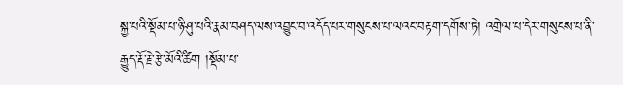སྐྱ་པའི་སྡོམ་པ་ཉི་ཤུ་པའི་རྣམ་བཤད་ལས་འབྱུང་བ་འདོད་པར་གསུངས་པ་ལའང་བརྟག་དགོས་ཏེ། འགྲེལ་པ་དེར་གསུངས་པ་ནི་རྒྱུད་རྡོ་རྗེ་རྩེ་མོའི་ཚིག །སྡོམ་པ་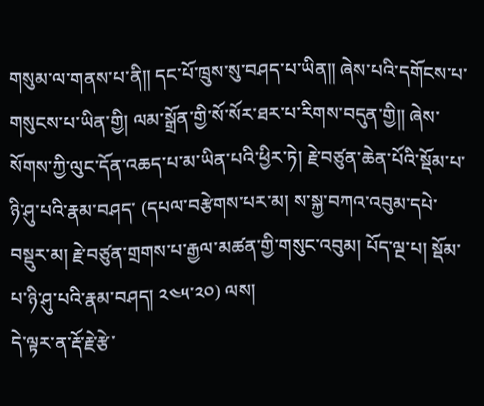གསུམ་ལ་གནས་པ་ནི༎ དང་པོ་ཁྲུས་སུ་བཤད་པ་ཡིན༎ ཞེས་པའི་དགོངས་པ་གསུངས་པ་ཡིན་གྱི། ལམ་སྒྲོན་གྱི་སོ་སོར་ཐར་པ་རིགས་བདུན་གྱི༎ ཞེས་སོགས་ཀྱི་ལུང་དོན་འཆད་པ་མ་ཡིན་པའི་ཕྱིར་ཏེ། རྗེ་བཙུན་ཆེན་པོའི་སྡོམ་པ་ཉི་ཤུ་པའི་རྣམ་བཤད་ (དཔལ་བརྩེགས་པར་མ། ས་སྐྱ་བཀའ་འབུམ་དཔེ་བསྡུར་མ། རྗེ་བཙུན་གྲགས་པ་རྒྱལ་མཚན་གྱི་གསུང་འབུམ། པོད་ལྔ་པ། སྡོམ་པ་ཉི་ཤུ་པའི་རྣམ་བཤད། ༢༤༥་༢༠) ལས།
དེ་ལྟར་ན་རྡོ་རྗེ་རྩེ་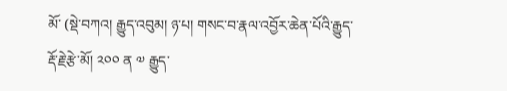མོ་ (སྡེ་བཀའ། རྒྱུད་འབུམ། ཉ་པ། གསང་བ་རྣལ་འབྱོར་ཆེན་པོའི་རྒྱུད་རྡོ་རྗེ་རྩེ་མོ། ༢༠༠ ན ༧ རྒྱུད་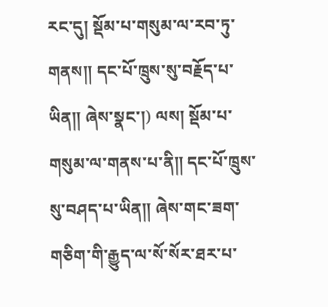རང་དུ། སྡོམ་པ་གསུམ་ལ་རབ་ཏུ་གནས༎ དང་པོ་ཁྲུས་སུ་བརྗོད་པ་ཡིན༎ ཞེས་སྣང་།) ལས། སྡོམ་པ་གསུམ་ལ་གནས་པ་ནི༎ དང་པོ་ཁྲུས་སུ་བཤད་པ་ཡིན༎ ཞེས་གང་ཟག་གཅིག་གི་རྒྱུད་ལ་སོ་སོར་ཐར་པ་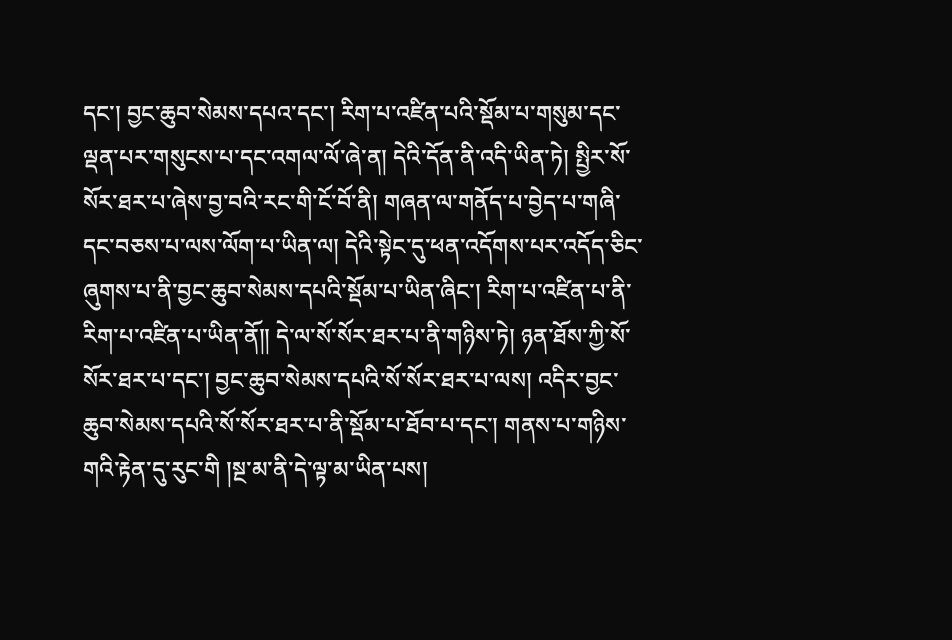དང་། བྱང་ཆུབ་སེམས་དཔའ་དང་། རིག་པ་འཛིན་པའི་སྡོམ་པ་གསུམ་དང་ལྡན་པར་གསུངས་པ་དང་འགལ་ལོ་ཞེ་ན། དེའི་དོན་ནི་འདི་ཡིན་ཏེ། སྤྱིར་སོ་སོར་ཐར་པ་ཞེས་བྱ་བའི་རང་གི་ངོ་བོ་ནི། གཞན་ལ་གནོད་པ་བྱེད་པ་གཞི་དང་བཅས་པ་ལས་ལོག་པ་ཡིན་ལ། དེའི་སྟེང་དུ་ཕན་འདོགས་པར་འདོད་ཅིང་ཞུགས་པ་ནི་བྱང་ཆུབ་སེམས་དཔའི་སྡོམ་པ་ཡིན་ཞིང་། རིག་པ་འཛིན་པ་ནི་རིག་པ་འཛིན་པ་ཡིན་ནོ༎ དེ་ལ་སོ་སོར་ཐར་པ་ནི་གཉིས་ཏེ། ཉན་ཐོས་ཀྱི་སོ་སོར་ཐར་པ་དང་། བྱང་ཆུབ་སེམས་དཔའི་སོ་སོར་ཐར་པ་ལས། འདིར་བྱང་ཆུབ་སེམས་དཔའི་སོ་སོར་ཐར་པ་ནི་སྡོམ་པ་ཐོབ་པ་དང་། གནས་པ་གཉིས་གའི་རྟེན་དུ་རུང་གི །སྔ་མ་ནི་དེ་ལྟ་མ་ཡིན་པས།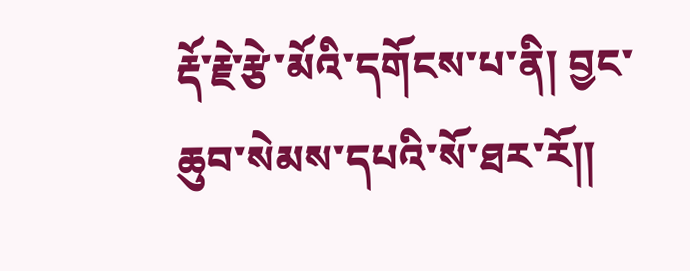རྡོ་རྗེ་རྩེ་མོའི་དགོངས་པ་ནི། བྱང་ཆུབ་སེམས་དཔའི་སོ་ཐར་རོ༎